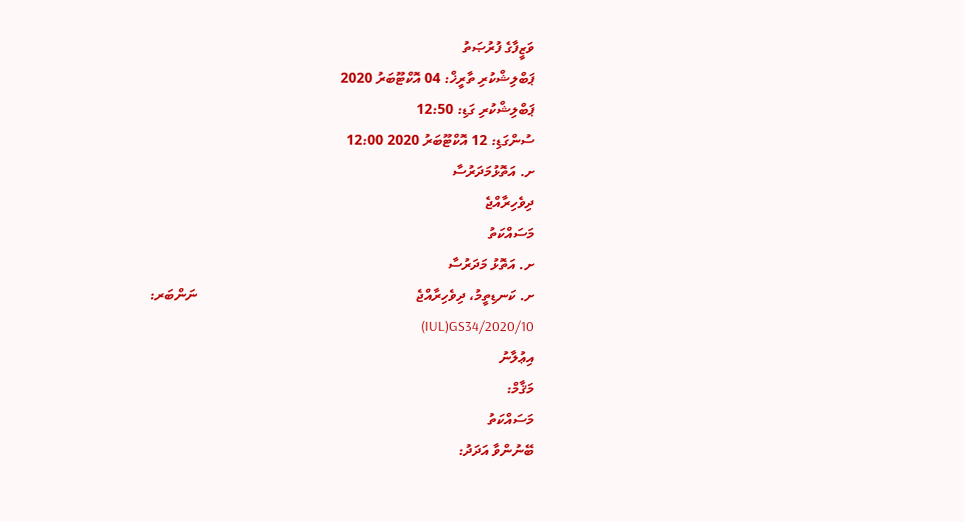ވަޒީފާގެ ފުރުޞަތު
ޕަބްލިޝްކުރި ތާރީޚް: 04 އޮކްޓޫބަރު 2020
ޕަބްލިޝްކުރި ގަޑި: 12:50
ސުންގަޑި: 12 އޮކްޓޫބަރު 2020 12:00
ށ. އަތޮޅުމަދަރުސާ
ދިވެހިރާއްޖެ
މަސައްކަތު
ށ. އަތޮޅު މަދަރުސާ
ށ. ކަނޑިތީމު، ދިވެހިރާއްޖެ                                                            ނަންބަރ: IUL)GS34/2020/10)
އިޢުލާނު
މަޤާމް:
މަސައްކަތު
ބޭނުންވާ އަދަދު: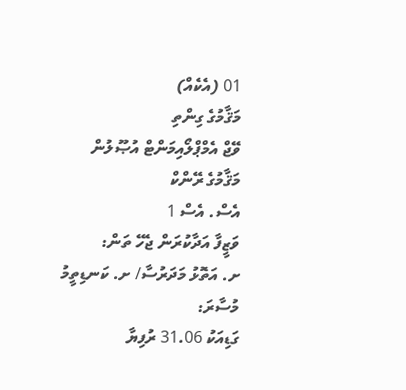01 (އެކެއް)
މަޤާމުގެ ގިންތި
ވޭޖް އެމްޕްލޯއިމަންޓް އުޞޫލުން
މަޤާމުގެ ރޭންކް
އެސް. އެސް 1
ވަޒީފާ އަދާކުރަން ޖެހޭ ތަން:
ށ. އަތޮޅު މަދަރުސާ/ ށ. ކަނޑިތީމު
މުސާރަ:
ގަޑިއަކު 31.06 ރުފިޔާ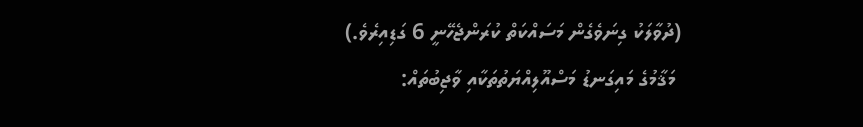(ދުވާލަކު ގިނަވެގެން މަސައްކަތް ކުރަންޖެހޭނީ 6 ގަޑިއިރެވެ.)
 މަޤާމުގެ މައިގަނޑު މަސްއޫލިއްޔަތުތަކާއި ވާޖިބުތައް: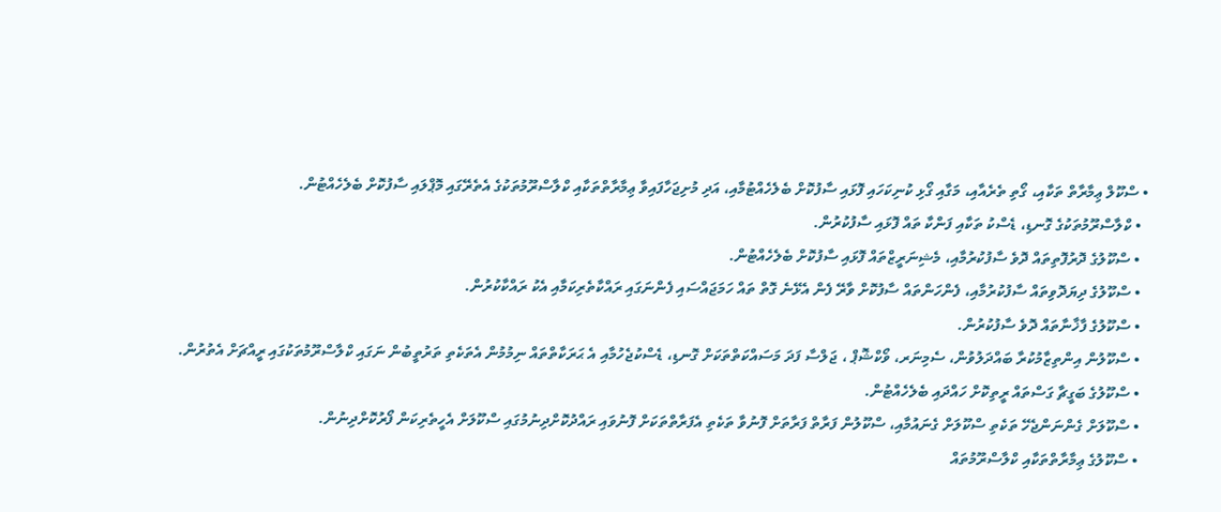• ސްކޫލް ޢިމާރާތް ތަކާއި، ގޯތި ތެރެއާއި، މަގާއި ގޯޅި ކުނިކަހައި ފޮޅައި ސާފުކޮށް ބެލެހެއްޓުމާއި، އަދި މުށިޖަހާފައިވާ ޢިމާރާތްތަކާއި ކްލާސްރޫމުތަކުގެ އެތެރޭގައި މޮޕްލައި ސާފުކޮށް ބެލެހެއްޓުން.
  • ކްލާސްރޫމުތަކުގެ ގޮނޑި، ޑެސްކު ތަކާއި ފަންކާ ތައް ފޮޅައި ސާފުކުރުން.
  • ސްކޫލުގެ ދޮރުފޮތިތައް ދޮވެ ސާފުކުރުމާއި، މެޝިނަރީޒްތައް ފޮޅައި ސާފުކޮށް ބެލެހެއްޓުން.
  • ސްކޫލުގެ ދިޔަދޮވިތައް ސާފުކުރުމާއި، ފެންހަންތައް ސާފުކޮށް ވާރޭ ފެން އެޅޭނެ ގޮތް ތައް ހަމަޖައްސައި ފެންނަގައި ރައްކާތެރިކަމާއި އެކު ރައްކާކުރުން.
  • ސްކޫލުގެ ފާޚާނާތައް ދޮވެ ސާފުކުރުން.
  • ސްކޫލުން އިންތިޒާމުކުރާ ބައްދަލުވުން، ސެމިނަރ، ވޯކްޝޮޕް ، ޖަލްސާ ފަދަ މަސައްކަތްތަކަށް ގޮނޑި، ޑެސްކުޖެހުމާއި އެ ޙަރަކާތްތައް ނިމުމުން އެތަކެތި ތަރުތީބުން ނަގައި ކްލާސްރޫމުތަކުގައި ރީއްޗަށް އެތުރުން.
  • ސްކޫލުގެ ބަގީޗާ ގަސްތައް ރީތިކޮށް ހައްދައި ބެލެހެއްޓުން.
  • ސްކޫލަށް ގެންނަންޖެހޭ ތަކެތި ސްކޫލަށް ގެނައުމާއި، ސްކޫލުން ފަރާތް ފަރާތަށް ފޮނުވާ ތަކެތި އެފަރާތްތަކަށް ފޮނުވައި ރައްދުކޮށްދިނުމުގައި ސްކޫލަށް އެހީތެރިކަން ފޯރުކޮށްދިނުން.
  • ސްކޫލުގެ ޢިމާރާތްތަކާއި ކްލާސްރޫމުތައް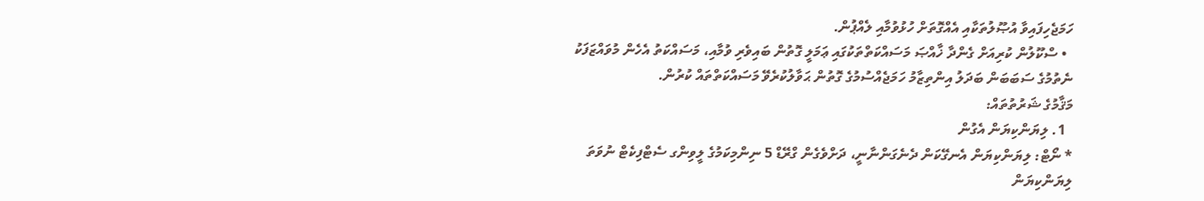ހަމަޖެހިފައިވާ އުޞޫލުތަކާއި އެއްގޮތަށް ހުޅުވުމާއި ލެއްޕުން.
  • ސްކޫލުން ކުރިއަށް ގެންދާ ޚާއްޞަ މަސައްކަތްތަކުގައި ޢަމަލީ ގޮތުން ބައިވެރި ވުމާއި، މަސައްކަތު އެހެން މުވައްޒަފަކު ނެތުމުގެ ސަބަބަން ބަދަލު އިންތިޒާމު ހަމަޖެއްސުމުގެ ގޮތުން ޙަވާލުކުރެވޭ މަސައްކަތްތައް ކުރުން.
މަޤާމުގެ ޝަރުތުތައް:
  1. ލިޔަންކިޔަން އެގުން
* ނޯޓް: ލިޔަންކިޔަން އެނގޭކަން ދެނެގަންނާނީ، ދަށްވެގެން ގްރޭޑް 5 ނިންމިކަމުގެ ލީވިންގ ސެޓްފިކެޓް ނުވަތަ ލިޔަންކިޔަން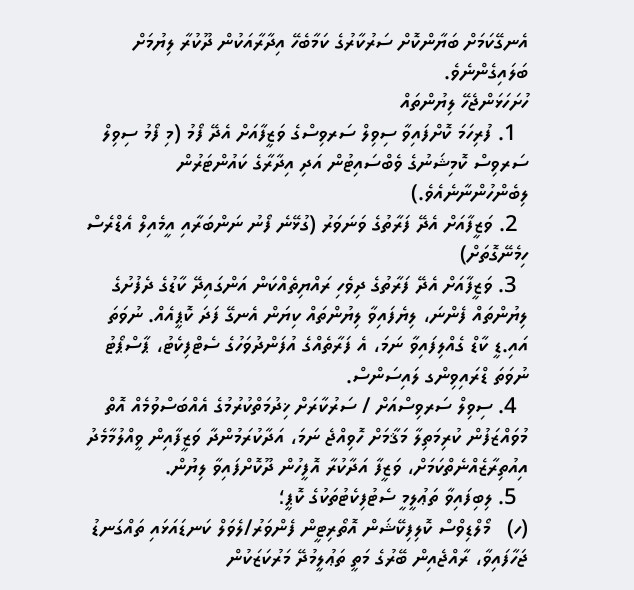އެނގޭކަމަށް ބަޔާންކޮށް ސަރުކާރުގެ ކަމާބެހޭ އިދާރާއަކުން ދޫކުރާ ލިޔުމަށް ބަލައިގެންނެވެ.
ހުށަހަޅަންޖެހޭ ލިޔުންތައް
  1. ފުރިހަމަ ކޮށްފައިވާ ސިވިލް ސަރވިސްގެ ވަޒީފާއަށް އެދޭ ފޯމު (މި ފޯމު ސިވިލް ސަރވިސް ކޮމިޝަނުގެ ވެބްސައިޓުން އަދި އިދާރާގެ ކައުންޓަރުން ލިބެންހުންނާނެއެވެ.)
  2. ވަޒީފާއަށް އެދޭ ފަރާތުގެ ވަނަވަރު (ގުޅޭނެ ފޯނު ނަންބަރާއި އީމެއިލް އެޑްރެސް ހިމެނޭގޮތަށް)
  3. ވަޒީފާއަށް އެދޭ ފަރާތުގެ ދިވެހި ރައްޔިތެއްކަން އަންގައިދޭ ކާޑުގެ ދެފުށުގެ ލިޔުންތައް ފެންނަ، ލިޔެފައިވާ ލިޔުންތައް ކިޔަން އެނގޭ ފަދަ ކޮޕީއެއް. ނުވަތަ އައި.ޑީ ކާޑް ގެއްލިފައިވާ ނަމަ، އެ ފަރާތެއްގެ އުފަންދުވަހުގެ ސެޓްފިކެޓު، ޕާސްޕޯޓު ނުވަތަ ޑްރައިވިންގ ލައިސަންސް.
  4. ސިވިލް ސަރވިސްއަށް / ސަރުކާރަށް ޚިދުމަތްކުރުމުގެ އެއްބަސްވުމެއް އޮތް މުވައްޒަފުން ކުރިމަތިލާ މަޤާމަށް ހޮވިއްޖެ ނަމަ، އަދާކުރަމުންދާ ވަޒީފާއިން ވީއްލުމާމެދު އިއުތިރާޒެއްނެތްކަމަށް، ވަޒީފާ އަދާކުރާ އޮފީހުން ދޫކޮށްފައިވާ ލިޔުން.
  5. ލިބިފައިވާ ތަޢުލީމީ ސެޓުފިކެޓުތަކުގެ ކޮޕީ؛
(ހ)   މޯލްޑިވްސް ކޮލިފިކޭޝަން އޮތޯރިޓީން ފެންވަރު/ލެވަލް ކަނޑައަޅައި ތައްގަނޑު ޖަހާފައިވާ، ރާއްޖެއިން ބޭރުގެ މަތީ ތަޢުލީމުދޭ މަރުކަޒަކުން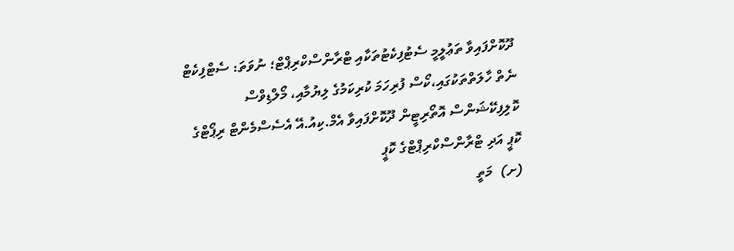ދޫކޮށްފައިވާ ތަޢުލީމީ ސެޓުފިކެޓުތަކާއި ޓްރާންސްކްރިޕްޓް؛ ނުވަތަ: ސެޓްފިކެޓް ނެތް ހާލަތްތަކުގައި،ކޯސް ފުރިހަމަ ކުރިކަމުގެ ލިޔުމާއި، މޯލްޑިވްސް ކޮލިފިކޭޝަންސް އޮތޯރިޓީން ދޫކޮށްފައިވާ އެމް.ކިއު.އޭ އެސެސްމެންޓް ރިޕޯޓްގެ ކޮޕީ އަދި ޓްރާންސްކްރިޕްޓްގެ ކޮޕީ
(ށ)  މަތީ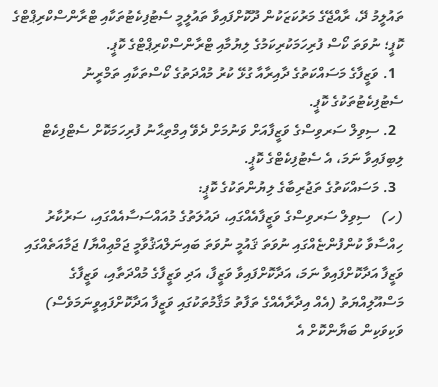ތައުލީމު ދޭ، ރާއްޖޭގެ މަރުކަޒަކުން ދޫކޮށްފައިވާ ތައުލީމީ ސެޓުފިކެޓުތަކާއި ޓްރާންސްކްރިޕްޓްގެ ކޮޕީ؛ ނުވަތަ ކޯސް ފުރިހަމަކުރިކަމުގެ ލިޔުމާއި ޓްރާންސްކްރިޕްޓްގެ ކޮޕީ.
  1. ވަޒީފާގެ މަސައްކަތުގެ ދާއިރާއާ ގުޅޭ ކުރު މުއްދަތުގެ ކޯސްތަކާއި ތަމްރީނު ސެޓުފިކެޓުތަކުގެ ކޮޕީ.
  2. ސިވިލް ސަރވިސްގެ ވަޒީފާއަށް ވަނުމަށް ދެވޭ އިމްތިޙާނު ފުރިހަމަކޮށް ސެޓްފިކެޓް ލިބިފައިވާ ނަމަ، އެ ސެޓުފިކެޓްގެ ކޮޕީ.
  3. މަސައްކަތުގެ ތަޖުރިބާގެ ލިޔުންތަކުގެ ކޮޕީ:
(ހ)   ސިވިލް ސަރވިސްގެ ވަޒީފާއެއްގައި، ދައުލަތުގެ މުއައްސަސާއެއްގައި، ސަރުކާރު ހިއްސާވާ ކުންފުންޏެއްގައި ނުވަތަ ޤައުމީ ނުވަތަ ބައިނަލްއަޤުވާމީ ޖަމްޢިއްޔާ/ ޖަމާއަތެއްގައި ވަޒީފާ އަދާކޮށްފައިވާ ނަމަ، އަދާކޮށްފައިވާ ވަޒީފާ، އަދި ވަޒީފާގެ މުއްދަތާއި، ވަޒީފާގެ މަސްއޫލިއްޔަތު (އެއް އިދާރާއެއްގެ ތަފާތު މަޤާމުތަކުގައި ވަޒީފާ އަދާކޮށްފައިވީނަމަވެސް) ވަކިވަކިން ބަޔާންކޮށް އެ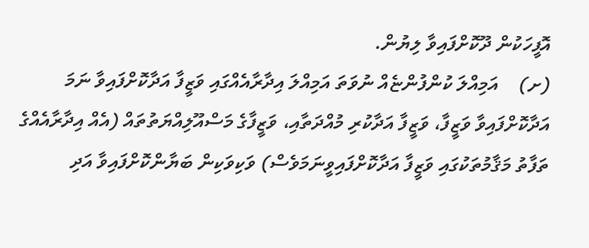އޮފީހަކުން ދޫކޮށްފައިވާ ލިޔުން.
(ށ)    އަމިއްލަ ކުންފުންޏެއް ނުވަތަ އަމިއްލަ އިދާރާއެއްގައި ވަޒީފާ އަދާކޮށްފައިވާ ނަމަ އަދާކޮށްފައިވާ ވަޒީފާ، ވަޒީފާ އަދާކުރި މުއްދަތާއި، ވަޒީފާގެ މަސްއޫލިއްޔަތުތައް (އެއް އިދާރާއެއްގެ ތަފާތު މަޤާމުތަކުގައި ވަޒީފާ އަދާކޮށްފައިވީނަމަވެސް) ވަކިވަކިން ބަޔާންކޮށްފައިވާ އަދި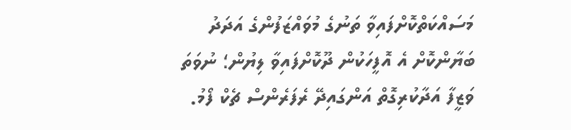މަސައްކަތްކޮށްފައިވާ ތަނުގެ މުވައްޒަފުންގެ އަދަދު ބަޔާންކޮށް އެ އޮފީހަކުން ދޫކޮށްފައިވާ ލިޔުން؛ ނުވަތަ ވަޒީފާ އަދާކުރިގޮތް އަންގައިދޭ ރެފަރެންސް ޗެކް ފޯމު.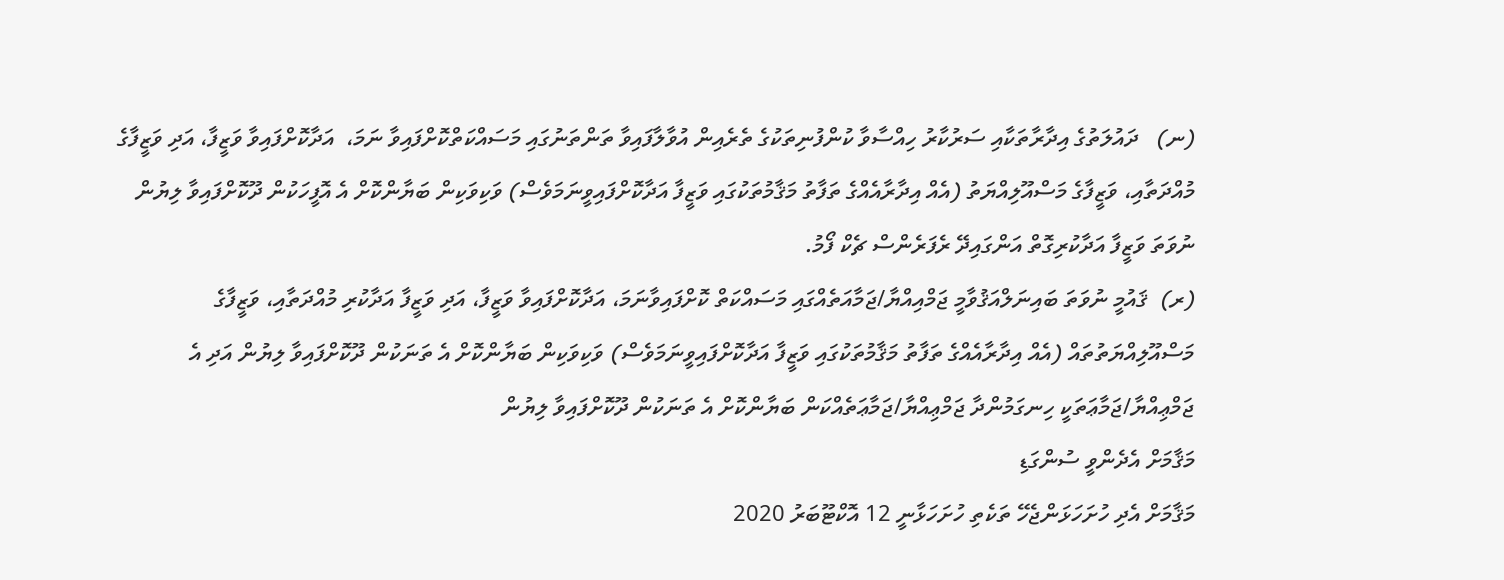(ނ)   ދައުލަތުގެ އިދާރާތަކާއި ސަރުކާރު ހިއްސާވާ ކުންފުނިތަކުގެ ތެރެއިން އުވާލާފައިވާ ތަންތަނުގައި މަސައްކަތްކޮށްފައިވާ ނަމަ،  އަދާކޮށްފައިވާ ވަޒީފާ، އަދި ވަޒީފާގެ މުއްދަތާއި، ވަޒީފާގެ މަސްއޫލިއްޔަތު (އެއް އިދާރާއެއްގެ ތަފާތު މަޤާމުތަކުގައި ވަޒީފާ އަދާކޮށްފައިވީނަމަވެސް) ވަކިވަކިން ބަޔާންކޮށް އެ އޮފީހަކުން ދޫކޮށްފައިވާ ލިޔުން ނުވަތަ ވަޒީފާ އަދާކުރިގޮތް އަންގައިދޭ ރެފަރެންސް ޗެކް ފޯމު.
(ރ)  ޤައުމީ ނުވަތަ ބައިނަލްއަޤުވާމީ ޖަމްއިއްޔާ/ޖަމާއަތެއްގައި މަސައްކަތް ކޮށްފައިވާނަމަ، އަދާކޮށްފައިވާ ވަޒީފާ، އަދި ވަޒީފާ އަދާކުރި މުއްދަތާއި، ވަޒީފާގެ މަސްއޫލިއްޔަތުތައް (އެއް އިދާރާއެއްގެ ތަފާތު މަޤާމުތަކުގައި ވަޒީފާ އަދާކޮށްފައިވީނަމަވެސް) ވަކިވަކިން ބަޔާންކޮށް އެ ތަނަކުން ދޫކޮށްފައިވާ ލިޔުން އަދި އެ ޖަމްޢިއްޔާ/ޖަމާޢަތަކީ ހިނގަމުންދާ ޖަމްޢިއްޔާ/ޖަމާޢަތެއްކަން ބަޔާންކޮށް އެ ތަނަކުން ދޫކޮށްފައިވާ ލިޔުން
މަޤާމަށް އެދެންވީ ސުންގަޑި
މަޤާމަށް އެދި ހުށަހަޅަންޖެހޭ ތަކެތި ހުށަހަޅާނީ 12 އޮކްޓޫބަރު 2020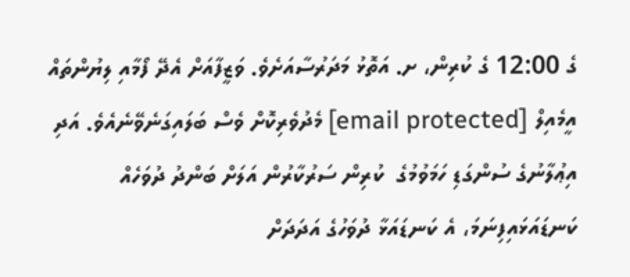ގެ 12:00 ގެ ކުރިން، ށ. އަތޮޅު މަދަރުސާއަށެވެ. ވަޒީފާއަށް އެދޭ ފޯމާއި ލިޔުންތައް އީމެއިލް [email protected] މެދުވެރިކޮށް ވެސް ބަލައިގަނެވޭނެއެވެ. އަދި އިޢުލާނުގެ ސުންގަޑި ހަމަވުމުގެ  ކުރިން ސަރުކާރުން އަލަށް ބަންދު ދުވަހެއް ކަނޑައަޅައިފިނަމަ، އެ ކަނޑައަޅާ ދުވަހުގެ އަދަދަށް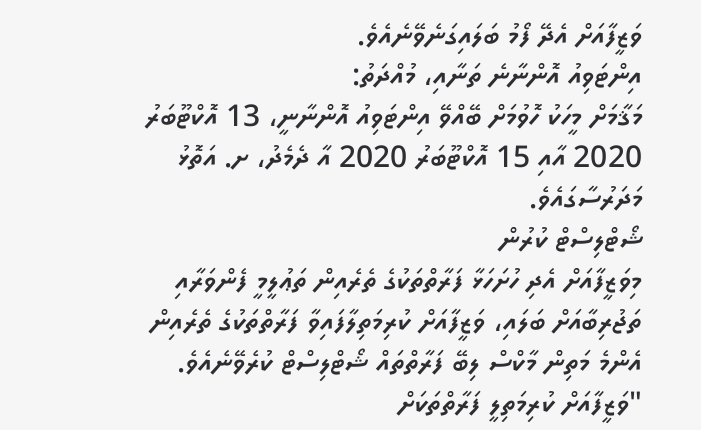ވަޒީފާއަށް އެދޭ ފޯމު ބަލައިގަނެވޭނެއެވެ.
އިންޓަވިއު އޮންނާނެ ތަނާއި، މުއްދަތު:
މަޤާމަށް މީހަކު ހޮވުމަށް ބޭއްވޭ އިންޓަވިއު އޮންނާނީ، 13 އޮކްޓޫބަރު 2020 އާއި 15 އޮކްޓޫބަރު 2020 އާ ދެމެދު، ށ. އަތޮޅު މަދަރުސާގައެވެ.
ޝޯޓްލިސްޓް ކުރުން
މިވަޒީފާއަށް އެދި ހުށަހަޅާ ފަރާތްތަކުގެ ތެރެއިން ތަޢުލީމީ ފެންވަރާއި ތަޖުރިބާއަށް ބަލައި، ވަޒީފާއަށް ކުރިމަތިލާފައިވާ ފަރާތްތަކުގެ ތެރެއިން އެންމެ މަތިން މާކްސް ލިބޭ ފަރާތްތައް ޝޯޓްލިސްޓް ކުރެވޭނެއެވެ.
"ވަޒީފާއަށް ކުރިމަތިލީ ފަރާތްތަކަށް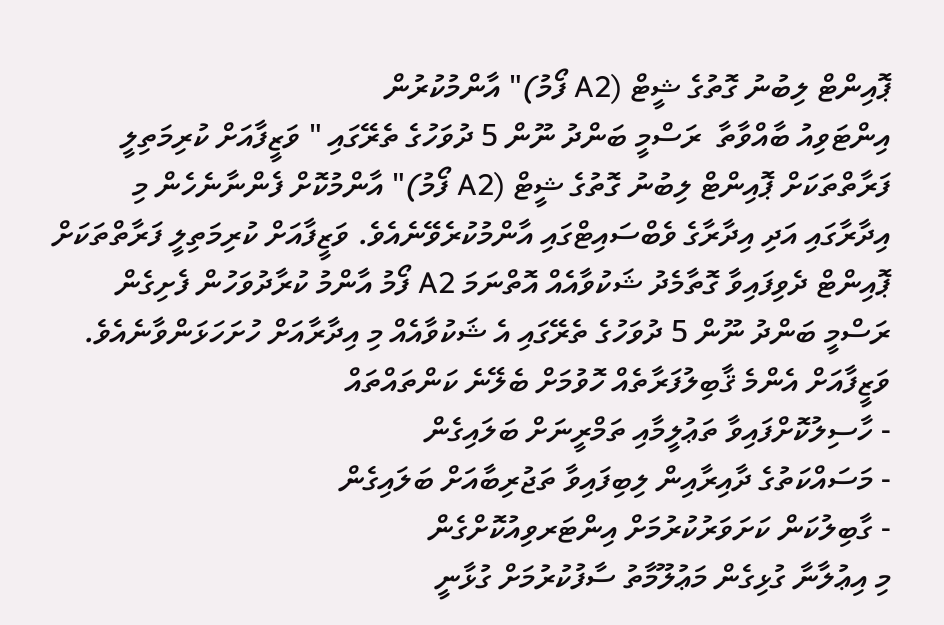ޕޮއިންޓް ލިބުނު ގޮތުގެ ޝީޓް (A2 ފޯމު)" އާންމުކުރުން
އިންޓަވިއު ބާއްވާތާ  ރަސްމީ ބަންދު ނޫން 5 ދުވަހުގެ ތެރޭގައި " ވަޒީފާއަށް ކުރިމަތިލީ ފަރާތްތަކަށް ޕޮއިންޓް ލިބުނު ގޮތުގެ ޝީޓް (A2 ފޯމު)" އާންމުކޮށް ފެންނާނެހެން މި އިދާރާގައި އަދި އިދާރާގެ ވެބްސައިޓްގައި އާންމުކުރެވޭނެއެވެ. ވަޒީފާއަށް ކުރިމަތިލީ ފަރާތްތަކަށް ޕޮއިންޓް ދެވިފައިވާ ގޮތާމެދު ޝަކުވާއެއް އޮތްނަމަ A2 ފޯމު އާންމު ކުރާދުވަހުން ފެށިގެން ރަސްމީ ބަންދު ނޫން 5 ދުވަހުގެ ތެރޭގައި އެ ޝަކުވާއެއް މި އިދާރާއަށް ހުށަހަޅަންވާނެއެވެ.
ވަޒީފާއަށް އެންމެ ޤާބިލުފަރާތެއް ހޮވުމަށް ބެލޭނެ ކަންތައްތައް
- ހާސިލުކޮށްފައިވާ ތަޢުލީމާއި ތަމްރީނަށް ބަލައިގެން
- މަސައްކަތުގެ ދާއިރާއިން ލިބިފައިވާ ތަޖުރިބާއަށް ބަލައިގެން
- ގާބިލުކަން ކަށަވަރުކުރުމަށް އިންޓަރވިއުކޮށްގެން
މި އިޢުލާނާ ގުޅިގެން މަޢުލޫމާތު ސާފުކުރުމަށް ގުޅާނީ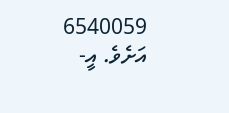6540059 އަށެވެ. އީ-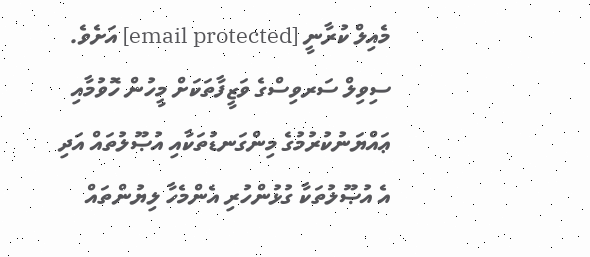މެއިލް ކުރާނީ [email protected] އަށެވެ.
ސިވިލް ސަރވިސްގެ ވަޒީފާތަކަށް މީހުން ހޮވުމާއި ޢައްޔަނުކުރުމުގެ މިންގަނޑުތަކާއި އުޞޫލުތައް އަދި އެ އުޞޫލުތަކާ ގުޅުންހުރި އެންމެހާ ލިޔުންތައް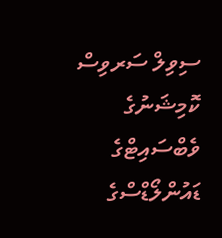ސިވިލް ސަރވިސް ކޮމިޝަނުގެ ވެބްސައިޓްގެ ޑައުންލޯޑްސްގެ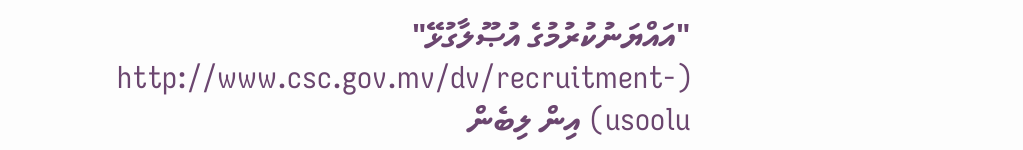"އައްޔަނުކުރުމުގެ އުޞޫލާގުޅޭ" (http://www.csc.gov.mv/dv/recruitment-usoolu) އިން ލިބެން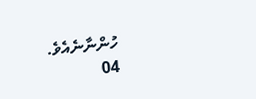ހުންނާނެއެވެ.
04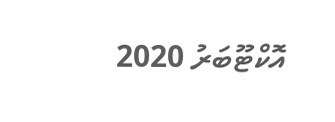އޮކްޓޫބަރު 2020